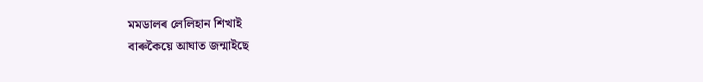মমডালৰ লেলিহান শিখাই
বাৰুকৈয়ে আঘাত জন্মাইছে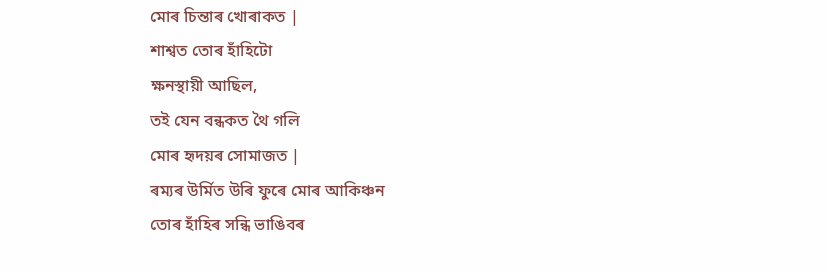মোৰ চিন্তাৰ খোৰাকত |
শাশ্বত তোৰ হাঁহিটো
ক্ষনস্থায়ী আছিল,
তই যেন বন্ধকত থৈ গলি
মোৰ হৃদয়ৰ সোমাজত |
ৰম্যৰ উৰ্মিত উৰি ফুৰে মোৰ আকিঞ্চন
তোৰ হাঁহিৰ সন্ধি ভাঙিবৰ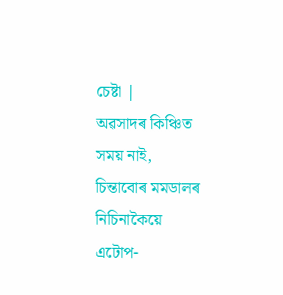চেষ্টা |
অৱসাদৰ কিঞ্চিত সময় নাই,
চিন্তাবোৰ মমডালৰ নিচিনাকৈয়ে
এটোপ-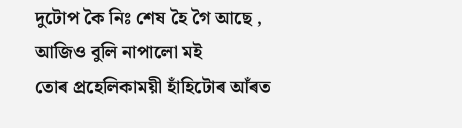দুটোপ কৈ নিঃ শেষ হৈ গৈ আছে ,
আজিও বুলি নাপালো মই
তোৰ প্ৰহেলিকাময়ী হাঁহিটোৰ আঁৰত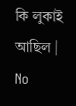কি লুকাই আছিল |
No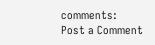comments:
Post a Comment